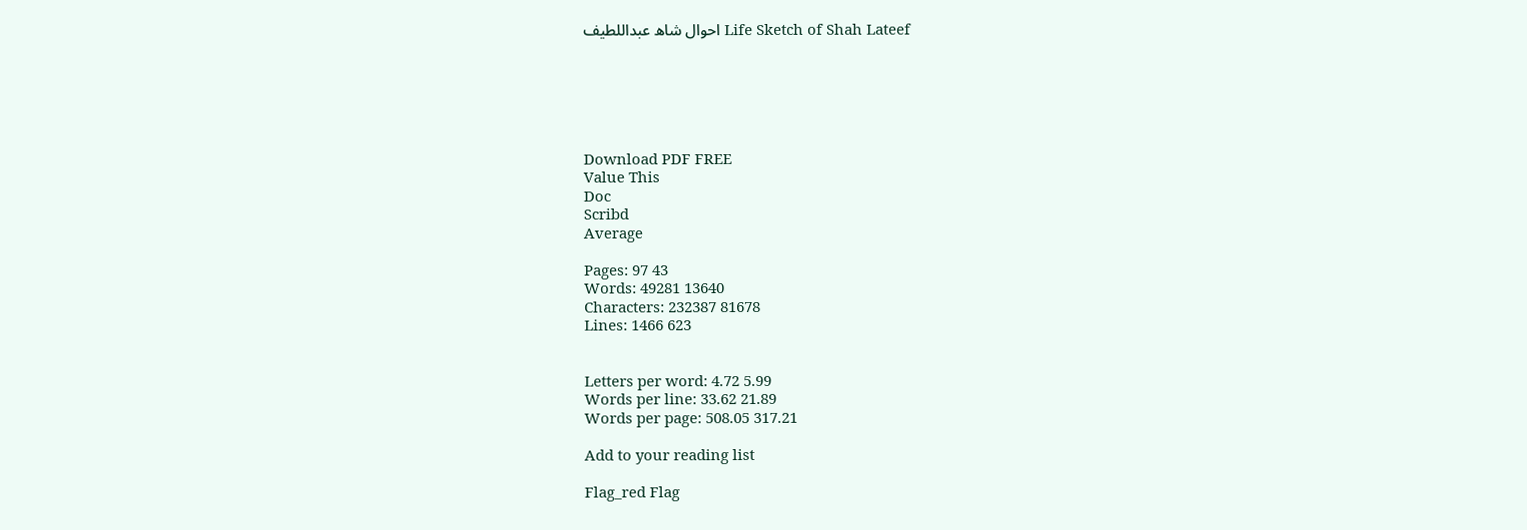Life Sketch of Shah Lateef احوال شاھ عبداللطيف






Download PDF FREE
Value This
Doc
Scribd
Average

Pages: 97 43
Words: 49281 13640
Characters: 232387 81678
Lines: 1466 623


Letters per word: 4.72 5.99
Words per line: 33.62 21.89
Words per page: 508.05 317.21

Add to your reading list

Flag_red Flag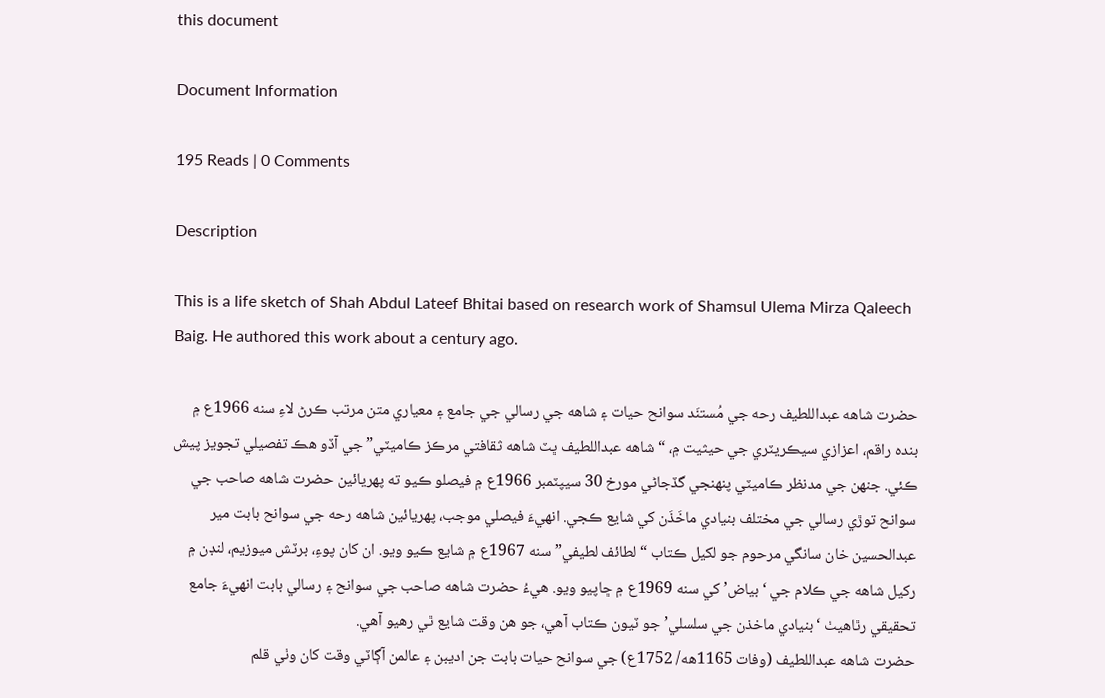this document

Document Information

195 Reads | 0 Comments

Description

This is a life sketch of Shah Abdul Lateef Bhitai based on research work of Shamsul Ulema Mirza Qaleech Baig. He authored this work about a century ago.

حضرت شاهه عبداللطيف رحه جي مُستنَد سوانح حيات ۽ شاهه جي رسالي جي جامع ۽ معياري متن مرتب ڪرڻ لاءِ سنه 1966ع ۾ بنده راقم، اعزازي سيڪريٽري جي حيثيت ۾، “شاهه عبداللطيف ڀٽ شاهه ثقافتي مرڪز ڪاميٽي” جي آڏو هڪ تفصيلي تجويز پيش ڪئي. جنهن جي مدنظر ڪاميٽي پنهنجي گڏجاڻي مورخ 30 سيپٽمبر 1966ع ۾ فيصلو ڪيو ته پهريائين حضرت شاهه صاحب جي سوانح توڙي رسالي جي مختلف بنيادي ماخَذَن کي شايع ڪجي. انهيءَ فيصلي موجب، پهريائين شاهه رحه جي سوانح بابت مير عبدالحسين خان سانگي مرحوم جو لکيل ڪتاب “لطائف لطيفي” سنه 1967ع ۾ شايع ڪيو ويو. ان کان پوءِ، برٽش ميوزيم، لنڊن ۾ رکيل شاهه جي ڪلام جي ‘بياض’ کي سنه 1969ع ۾ ڇاپيو ويو. هيءُ حضرت شاهه صاحب جي سوانح ۽ رسالي بابت انهيءَ جامع تحقيقي رٿاهيٺ ‘بنيادي ماخذن جي سلسلي’ جو ٽيون ڪتاب آهي، جو هن وقت شايع ٿي رهيو آهي.
حضرت شاهه عبداللطيف (وفات 1165هه/ 1752ع) جي سوانح حيات بابت جن اديبن ۽ عالمن آڳاٽي وقت کان وٺي قلم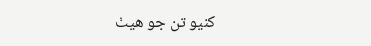کنيو تن جو هيٺ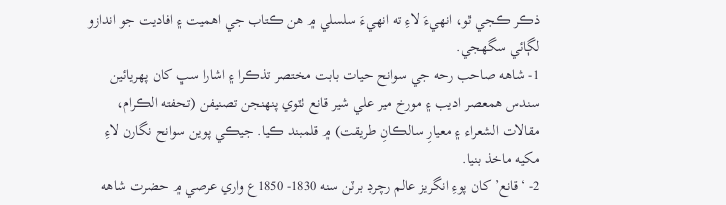ذڪر ڪجي ٿو، انهيءَ لاءِ ته انهيءَ سلسلي ۾ هن ڪتاب جي اهميت ۽ افاديت جو اندازو لڳائي سگهجي.
1- شاهه صاحب رحه جي سوانح حيات بابت مختصر تذڪرا ۽ اشارا سڀ کان پهريائين سندس همعصر اديب ۽ مورخ مير علي شير قانع ٺٽوي پنهنجن تصنيفن (تحفته الڪرام، مقالات الشعراء ۽ معيارِ سالڪانِ طريقت) ۾ قلمبند ڪيا. جيڪي پوين سوانح نگارن لاءِ مکيه ماخذ بنيا.
2- ‘قانع’ کان پوءِ انگريز عالم رچرڊ برٽن سنه 1830- 1850ع واري عرصي ۾ حضرت شاهه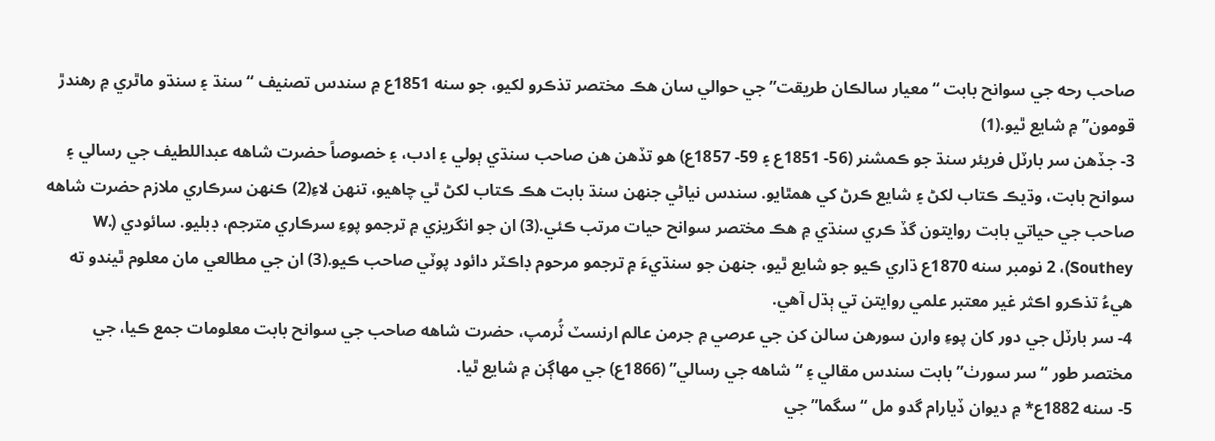صاحب رحه جي سوانح بابت “معيار سالڪان طريقت” جي حوالي سان هڪ مختصر تذڪرو لکيو، جو سنه 1851ع ۾ سندس تصنيف “سنڌ ۽ سنڌو ماٿري ۾ رهندڙ قومون” ۾ شايع ٿيو.(1)
3- جڏهن سر بارٽل فريئر سنڌ جو ڪمشنر (56- 1851ع ۽ 59- 1857ع) هو تڏهن هن صاحب سنڌي ٻولي ۽ ادب، ۽ خصوصاً حضرت شاهه عبداللطيف جي رسالي ۽ سوانح بابت، وڌيڪ ڪتاب لکڻ ۽ شايع ڪرڻ کي همٿايو. سندس نياڻي جنهن سنڌ بابت هڪ ڪتاب لکڻ ٿي چاهيو، تنهن لاءِ(2) ڪنهن سرڪاري ملازم حضرت شاهه صاحب جي حياتي بابت روايتون گڏ ڪري سنڌي ۾ هڪ مختصر سوانح حيات مرتب ڪئي.(3) ان جو انگريزي ۾ ترجمو پوءِ سرڪاري مترجم، ڊبليو. سائودي (W. Southey)، 2 نومبر سنه 1870ع ڌاري ڪيو جو شايع ٿيو، جنهن جو سنڌيءَ ۾ ترجمو مرحوم ڊاڪٽر دائود پوٽي صاحب ڪيو.(3) ان جي مطالعي مان معلوم ٿيندو ته هيءُ تذڪرو اڪثر غير معتبر علمي روايتن تي ٻڌل آهي.
4- سر بارٽل جي دور کان پوءِ وارن سورهن سالن کن جي عرصي ۾ جرمن عالم ارنسٽ ٽُرمپ، حضرت شاهه صاحب جي سوانح بابت معلومات جمع ڪيا، جي مختصر طور “سر سورٺ” بابت سندس مقالي ۽ “شاهه جي رسالي” (1866ع) جي مهاڳن ۾ شايع ٿيا.
5- سنه 1882ع* ۾ ديوان ڏيارام گدو مل “سگما” جي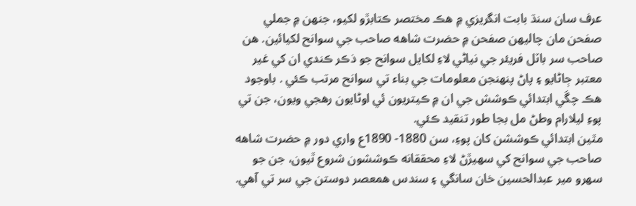عرف سان سنڌ بابت انگريزي ۾ هڪ مختصر ڪتابڙو لکيو، جنهن ۾ جملي صفحن مان چاليهن صفحن ۾ حضرت شاهه صاحب جي سوانح لکيائين. هن صاحب سر باٽل فريئر جي نياڻي لاءِ لکايل سوانح جو ذڪر ڪندي ان کي غير معتبر ڄاڻايو ۽ پاڻ پنهنجن معلومات جي بناء تي سوانح مرتب ڪئي . باوجود هڪ چڱي ابتدائي ڪوشش جي ان ۾ ڪيتريون ئي اوڻايون رهجي ويون، جن تي پوءِ ليلارام وطڻ مل بجا طور تنقيد ڪئي.
مٿين ابتدائي ڪوششن کان پوءِ، سن 1880- 1890ع واري دور ۾ حضرت شاهه صاحب جي سوانح کي سهيڙڻ لاءِ محققانه ڪوششون شروع ٿيون، جن جو سهرو مير عبدالحسين خان سانگي ۽ سندس همعصر دوستن جي سر تي آهي.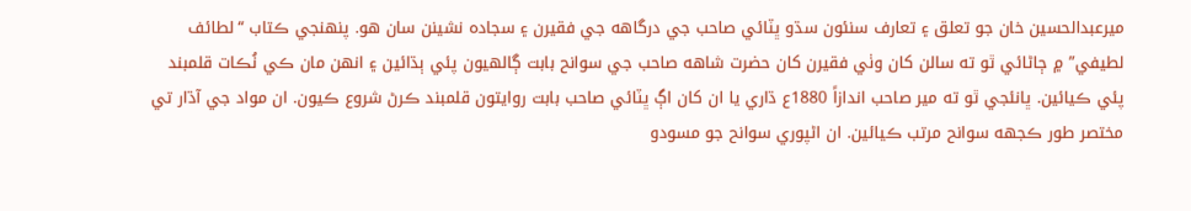ميرعبدالحسين خان جو تعلق ۽ تعارف سنئون سڌو ڀٽائي صاحب جي درگاهه جي فقيرن ۽ سجاده نشينن سان هو. پنهنجي ڪتاب “لطائف لطيفي” ۾ ڄاڻائي ٿو ته سالن کان وٺي فقيرن کان حضرت شاهه صاحب جي سوانح بابت ڳالهيون پئي ٻڌائين ۽ انهن مان ڪي نُڪات قلمبند پئي ڪيائين. ڀانئجي ٿو ته مير صاحب اندازاً 1880ع ڌاري يا ان کان اڳ ڀٽائي صاحب بابت روايتون قلمبند ڪرڻ شروع ڪيون. ان مواد جي آڌار تي مختصر طور ڪجهه سوانح مرتب ڪيائين. ان اڻپوري سوانح جو مسودو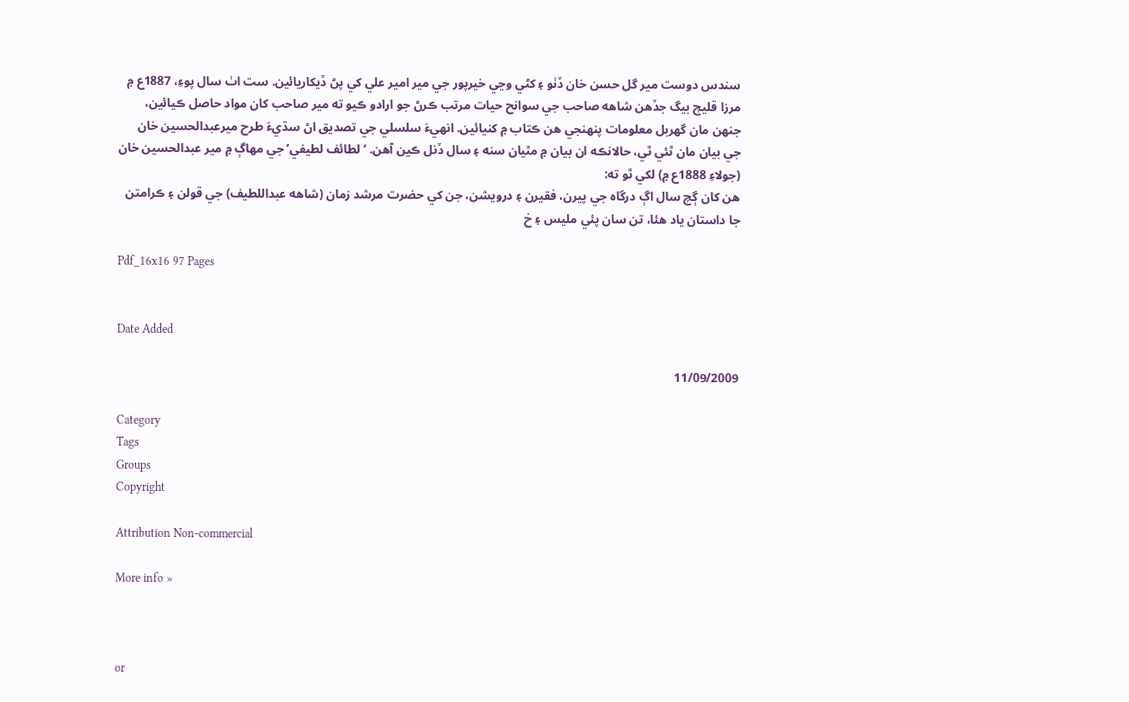سندس دوست مير گل حسن خان ڏٺو ۽ کڻي وڃي خيرپور جي مير امير علي کي پڻ ڏيکاريائين. ست اٺ سال پوءِ، 1887ع ۾ مرزا قليچ بيگ جڏهن شاهه صاحب جي سوانح حيات مرتب ڪرڻ جو ارادو ڪيو ته مير صاحب کان مواد حاصل ڪيائين، جنهن مان گهربل معلومات پنهنجي هن ڪتاب ۾ کنيائين. انهيءَ سلسلي جي تصديق اڻ سڌيءَ طرح ميرعبدالحسين خان جي بيان مان ٿئي ٿي، حالانڪه ان بيان ۾ مٿيان سنه ۽ سال ڏنل ڪين آهن. ‘لطائف لطيفي’ جي مهاڳ ۾ مير عبدالحسين خان (جولاءِ 1888ع ۾) لکي ٿو ته:
هن کان ڳچ سال اڳ درگاه جي پيرن، فقيرن ۽ درويشن، جن کي حضرت مرشد زمان (شاهه عبداللطيف) جي قولن ۽ ڪرامتن جا داستان ياد هئا، تن سان پئي مليس ۽ خ

Pdf_16x16 97 Pages


Date Added

11/09/2009

Category
Tags
Groups
Copyright

Attribution Non-commercial

More info »



or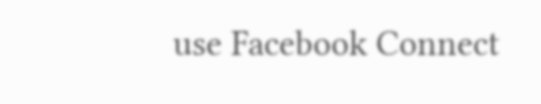use Facebook Connect